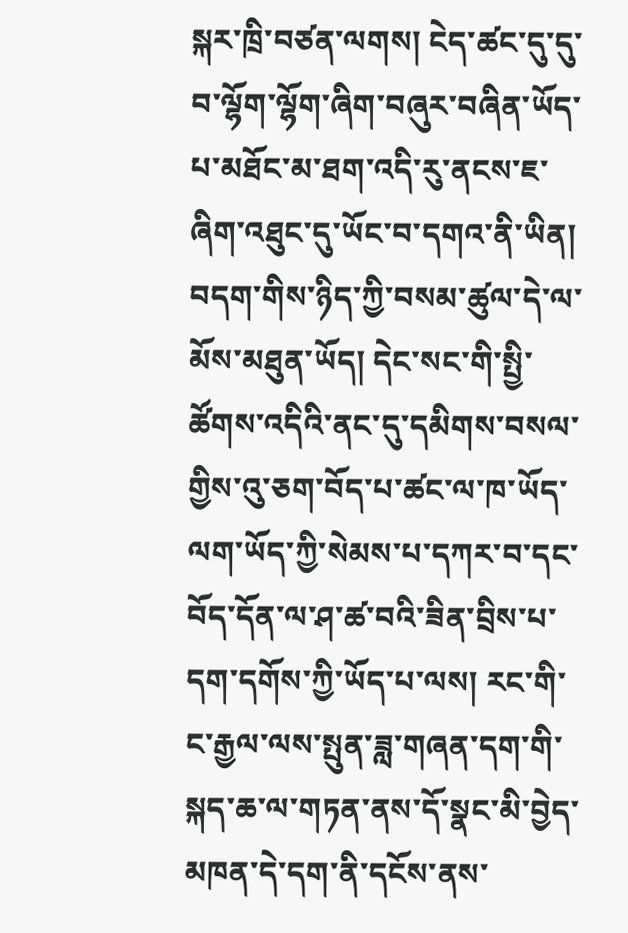སྐར་ཁྲི་བཙན་ལགས། ངེད་ཚང་དུ་དུ་བ་ལྷོག་ལྷོག་ཞིག་བཞུར་བཞིན་ཡོད་པ་མཐོང་མ་ཐག་འདི་རུ་ནངས་ཇ་ཞིག་འཐུང་དུ་ཡོང་བ་དགའ་ནི་ཡིན། བདག་གིས་ཉིད་ཀྱི་བསམ་ཚུལ་དེ་ལ་མོས་མཐུན་ཡོད། དེང་སང་གི་སྤྱི་ཚོགས་འདིའི་ནང་དུ་དམིགས་བསལ་གྱིས་འུ་ཅག་བོད་པ་ཚང་ལ་ཁ་ཡོད་ལག་ཡོད་ཀྱི་སེམས་པ་དཀར་བ་དང་བོད་དོན་ལ་ཤ་ཚ་བའི་ཟིན་བྲིས་པ་དག་དགོས་ཀྱི་ཡོད་པ་ལས། རང་གི་ང་རྒྱལ་ལས་སྤུན་ཟླ་གཞན་དག་གི་སྐད་ཆ་ལ་གཏན་ནས་དོ་སྣང་མི་བྱེད་མཁན་དེ་དག་ནི་དངོས་ནས་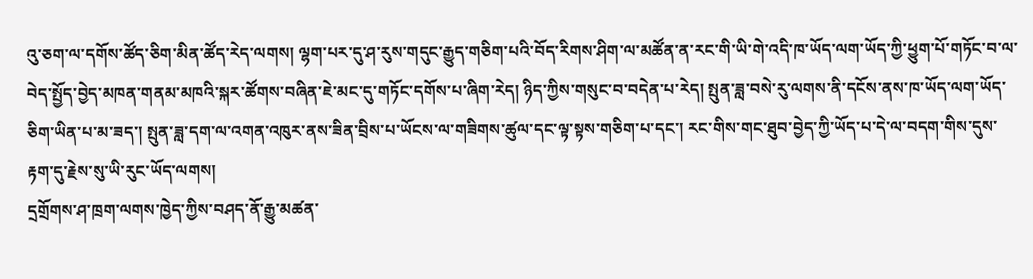འུ་ཅག་ལ་དགོས་ཚོད་ཅིག་མིན་ཚོད་རེད་ལགས། ལྷག་པར་དུ་ཤ་རུས་གདུང་རྒྱུད་གཅིག་པའི་བོད་རིགས་ཤིག་ལ་མཚོན་ན་རང་གི་ཡི་གེ་འདི་ཁ་ཡོད་ལག་ཡོད་ཀྱི་ཕྱུག་པོ་གཏོང་བ་ལ་བེད་སྤྱོད་བྱེད་མཁན་གནམ་མཁའི་སྐར་ཚོགས་བཞིན་ཇེ་མང་དུ་གཏོང་དགོས་པ་ཞིག་རེད། ཉིད་ཀྱིས་གསུང་བ་བདེན་པ་རེད། སྤུན་ཟླ་བསེ་རུ་ལགས་ནི་དངོས་ནས་ཁ་ཡོད་ལག་ཡོད་ཅིག་ཡིན་པ་མ་ཟད་། སྤུན་ཟླ་དག་ལ་འགན་འཁུར་ནས་ཟིན་བྲིས་པ་ཡོངས་ལ་གཟིགས་ཚུལ་དང་ལྟ་སྟས་གཅིག་པ་དང་། རང་གིས་གང་ཐུབ་བྱེད་ཀྱི་ཡོད་པ་དེ་ལ་བདག་གིས་དུས་རྟག་དུ་རྗེས་སུ་ཡི་རུང་ཡོད་ལགས།
དྲགྲོགས་ཤ་ཁྲག་ལགས་ཁྱེད་ཀྱིས་བཤད་ནོ་རྒྱུ་མཚན་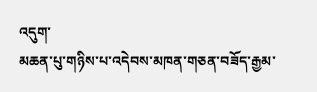འདུག་
མཆན་པུ་གཉིས་པ་འདེབས་མཁན་གཅན་བཟོད་རྒྱམ་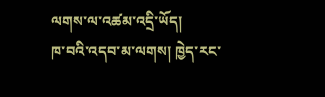ལགས་ལ་འཚམ་འདྲི་ཡོད།
ཁ་བའི་འདབ་མ་ལགས། ཁྱེད་རང་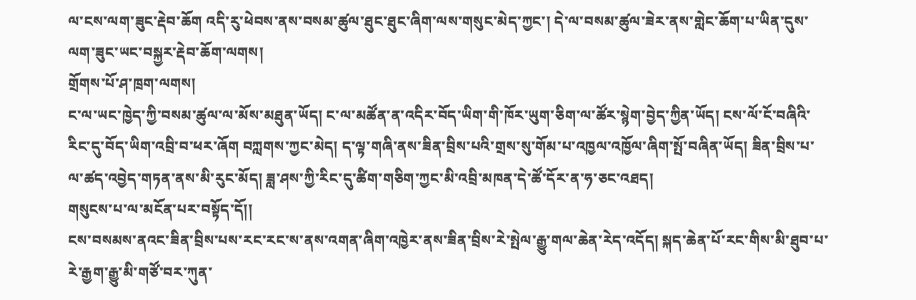ལ་ངས་ལག་ཟུང་རྡེབ་ཆོག འདི་རུ་ཕེབས་ནས་བསམ་ཚུལ་ཐུང་ཐུང་ཞིག་ལས་གསུང་མེད་ཀྱང་། དེ་ལ་བསམ་ཚུལ་ཟེར་ནས་གླེང་ཆོག་པ་ཡིན་དུས་ལག་ཟུང་ཡང་བསྐྱར་རྡེབ་ཆོག་ལགས།
གྲོགས་པོ་ཤ་ཁྲག་ལགས།
ང་ལ་ཡང་ཁྱེད་ཀྱི་བསམ་ཚུལ་ལ་མོས་མཐུན་ཡོད། ང་ལ་མཚོན་ན་འདིར་བོད་ཡིག་གི་ཁོར་ཡུག་ཅིག་ལ་ཚོར་སྙེག་བྱེད་ཀྱིན་ཡོད། ངས་ལོ་ངོ་བཞིའི་རིང་དུ་བོད་ཡིག་འབྲི་བ་ཕར་ཞོག བཀླགས་ཀྱང་མེད། ད་ལྟ་གཞི་ནས་ཟིན་བྲིས་པའི་གྲས་སུ་གོམ་པ་འཁྱལ་འཁྱོལ་ཞིག་སྤོ་བཞིན་ཡོད། ཟིན་བྲིས་པ་ལ་ཚད་འབྱེད་གཏན་ནས་མི་རུང་མོད། ཟླ་ཤས་ཀྱི་རིང་དུ་ཚིག་གཅིག་ཀྱང་མི་འབྲི་མཁན་དེ་ཚོ་དོར་ན་ཧ་ཅང་འཐད།
གསུངས་པ་ལ་མངོན་པར་བསྟོད་དོ།།
ངས་བསམས་ནའང་ཟིན་བྲིས་པས་རང་རང་ས་ནས་འགན་ཞིག་འཁྱེར་ནས་ཟིན་བྲིས་རེ་སྤེལ་རྒྱུ་གལ་ཆེན་རེད་འདོད། སྐད་ཆེན་པོ་རང་གིས་མི་ཐུབ་པ་རེ་རྒྱག་རྒྱུ་མི་གཙོ་བར་ཀུན་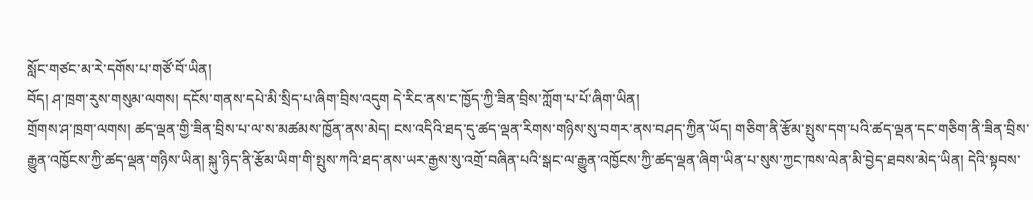སློང་གཙང་མ་རེ་དགོས་པ་གཙོ་བོ་ཡིན།
བོད། ཤ་ཁྲག་རུས་གསུམ་ལགས། དངོས་གནས་དཔེ་མི་སྲིད་པ་ཞིག་བྲིས་འདུག དེ་རིང་ནས་ང་ཁྱོད་ཀྱི་ཟིན་བྲིས་ཀློག་པ་པོ་ཞིག་ཡིན།
གྲོགས་ཤ་ཁྲག་ལགས། ཚད་ལྡན་གྱི་ཟིན་བྲིས་པ་ལ་ས་མཚམས་ཁྱོན་ནས་མེད། ངས་འདིའི་ཐད་དུ་ཚད་ལྡན་རིགས་གཉིས་སུ་བགར་ནས་བཤད་ཀྱིན་ཡོད། གཅིག་ནི་རྩོམ་སྤུས་དག་པའི་ཚད་ལྡན་དང་གཅིག་ནི་ཟིན་བྲིས་རྒྱུན་འཁྱོངས་ཀྱི་ཚད་ལྡན་གཉིས་ཡིན། སྐུ་ཉིད་ནི་རྩོམ་ཡིག་གི་སྤུས་ཀའི་ཐད་ནས་ཡར་རྒྱས་སུ་འགྲོ་བཞིན་པའི་སྒང་ལ་རྒྱུན་འཁྱོངས་ཀྱི་ཚད་ལྡན་ཞིག་ཡིན་པ་སུས་ཀྱང་ཁས་ལེན་མི་བྱེད་ཐབས་མེད་ཡིན། དེའི་སྟབས་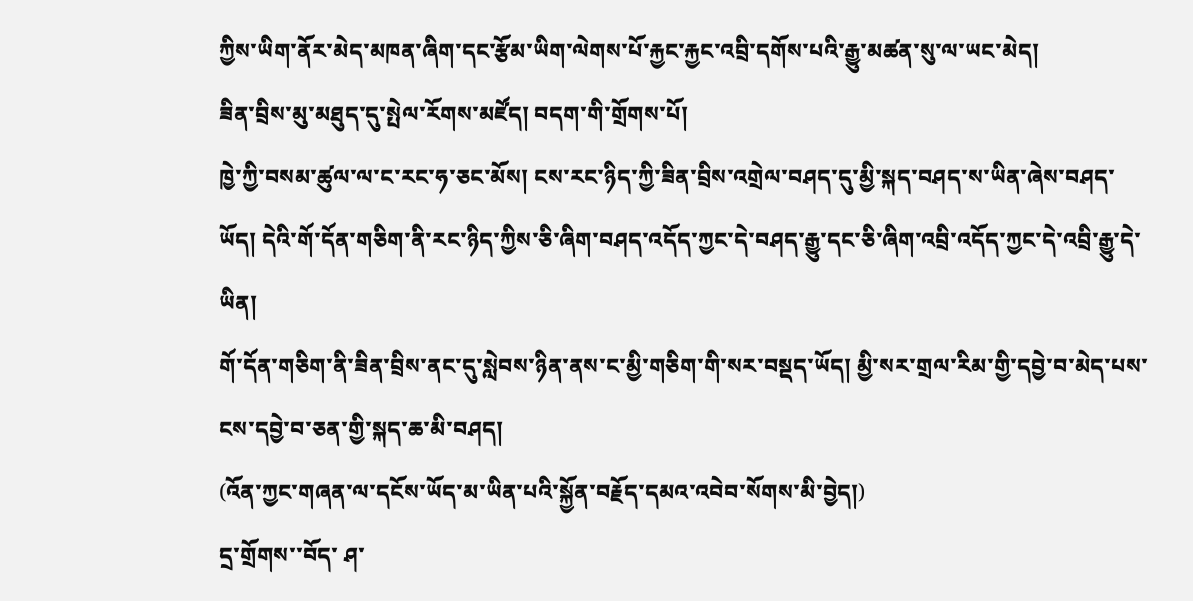ཀྱིས་ཡིག་ནོར་མེད་མཁན་ཞིག་དང་རྩོམ་ཡིག་ལེགས་པོ་རྐྱང་རྐྱང་འབྲི་དགོས་པའི་རྒྱུ་མཚན་སུ་ལ་ཡང་མེད།
ཟིན་བྲིས་མུ་མཐུད་དུ་སྤེལ་རོགས་མཛོད། བདག་གི་གྲོགས་པོ།
ཁྱེ་ཀྱི་བསམ་ཚུལ་ལ་ང་རང་ཧ་ཅང་མོས། ངས་རང་ཉིད་ཀྱི་ཟིན་བྲིས་འགྲེལ་བཤད་དུ་མྱི་སྐད་བཤད་ས་ཡིན་ཞེས་བཤད་ཡོད། དེའི་གོ་དོན་གཅིག་ནི་རང་ཉིད་ཀྱིས་ཅི་ཞིག་བཤད་འདོད་ཀྱང་དེ་བཤད་རྒྱུ་དང་ཅི་ཞིག་འབྲི་འདོད་ཀྱང་དེ་འབྲི་རྒྱུ་དེ་ཡིན།
གོ་དོན་གཅིག་ནི་ཟིན་བྲིས་ནང་དུ་སླེབས་ཉིན་ནས་ང་མྱི་གཅིག་གི་སར་བསྡད་ཡོད། མྱི་སར་གྲལ་རིམ་གྱི་དབྱེ་བ་མེད་པས་ངས་དབྱེ་བ་ཅན་གྱི་སྐད་ཆ་མི་བཤད།
(འོན་ཀྱང་གཞན་ལ་དངོས་ཡོད་མ་ཡིན་པའི་སྐྱོན་བརྗོད་དམའ་འབེབ་སོགས་མི་བྱེད།)
དྲ་གྲོགས་་བོད་ ཤ་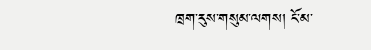ཁྲག་རུས་གསུམ་ལགས། ངོ་མ་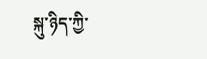སྐུ་ཉིད་ཀྱི་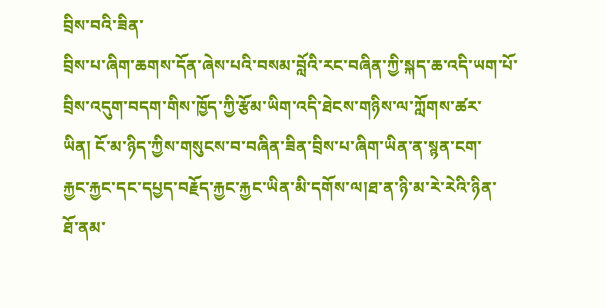བྲིས་བའི་ཟིན་
བྲིས་པ་ཞིག་ཆགས་དོན་ཞེས་པའི་བསམ་བློའི་རང་བཞིན་ཀྱི་སྐད་ཆ་འདི་ཡག་པོ་
བྲིས་འདུག་བདག་གིས་ཁྱོད་ཀྱི་རྩོམ་ཡིག་འདི་ཐེངས་གཉིས་ལ་ཀློགས་ཚར་
ཡིན། ངོ་མ་ཉིད་ཀྱིས་གསུངས་བ་བཞིན་ཟིན་བྲིས་པ་ཞིག་ཡིན་ན་སྙན་ངག་
རྐྱང་རྐྱང་དང་དཔྱད་བརྗོད་རྐྱང་རྐྱང་ཡིན་མི་དགོས་ལ།ཐ་ན་ཉི་མ་རེ་རེའི་ཉིན་
ཐོ་ནམ་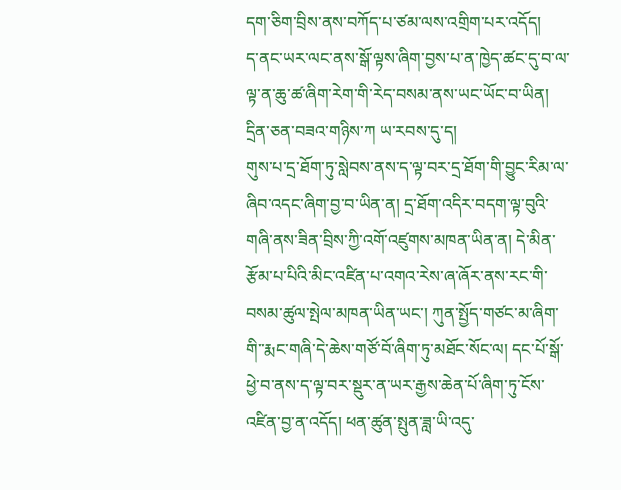དག་ཅིག་བྲིས་ནས་བཀོད་པ་ཙམ་ལས་འགྲིག་པར་འདོད།
ད་ནང་ཡར་ལང་ནས་སྒོ་ལྟས་ཞིག་བྱས་པ་ན་ཁྱེད་ཚང་དུ་བ་ལ་ལྟ་ན་ཆུ་ཚ་ཞིག་རེག་གི་རེད་བསམ་ནས་ཡང་ཡོང་བ་ཡིན། དྲིན་ཅན་བཟའ་གཉིས་ཀ ཡ་རབས་དུ་ད།
གུས་པ་དྲ་ཐོག་ཏུ་སླེབས་ནས་ད་ལྟ་བར་དྲ་ཐོག་གི་བྱུང་རིམ་ལ་ཞིབ་འདང་ཞིག་བྱ་བ་ཡིན་ན། དྲ་ཐོག་འདིར་བདག་ལྟ་བུའི་གཞི་ནས་ཟིན་བྲིས་ཀྱི་འགོ་འཛུགས་མཁན་ཡིན་ན། དེ་མིན་རྩོམ་པ་པིའི་མིང་འཛིན་པ་འགའ་རེས་ཞ་ཞོར་ནས་རང་གི་བསམ་ཚུལ་སྤེལ་མཁན་ཡིན་ཡང་། ཀུན་སྤྱོད་གཙང་མ་ཞིག་གི་་རྨང་གཞི་དེ་ཆེས་གཙོ་བོ་ཞིག་ཏུ་མཐོང་སོང་ལ། དང་པོ་སྒོ་ཕྱེ་བ་ནས་ད་ལྟ་བར་སྡུར་ན་ཡར་རྒྱས་ཆེན་པོ་ཞིག་ཏུ་ངོས་འཛིན་བྱ་ན་འདོད། ཕན་ཚུན་སྤུན་ཟླ་ཡི་འདུ་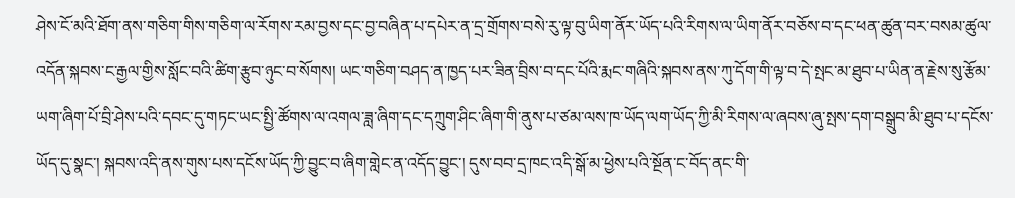ཤེས་ངོ་མའི་ཐོག་ནས་གཅིག་གིས་གཅིག་ལ་རོགས་རམ་བྱས་དང་བྱ་བཞིན་པ་དཔེར་ན་དྲ་གྲོགས་བསེ་རུ་ལྟ་བུ་ཡིག་ནོར་ཡོད་པའི་རིགས་ལ་ཡིག་ནོར་བཅོས་བ་དང་ཕན་ཚུན་བར་བསམ་ཚུལ་འདོན་སྐབས་ང་རྒྱལ་གྱིས་སློང་བའི་ཚིག་རྩུབ་ཉུང་བ་སོགས། ཡང་གཅིག་བཤད་ན་ཁྱད་པར་ཟིན་བྲིས་བ་དང་པོའི་རྨང་གཞིའི་སྐབས་ནས་ཀུ་དོག་གི་ལྟ་བ་དེ་སྤང་མ་ཐུབ་པ་ཡིན་ན་རྗེས་སུ་རྩོམ་ཡག་ཞིག་པོ་བྲི་ཤེས་པའི་དབང་དུ་གཏང་ཡང་སྤྱི་ཚོགས་ལ་འགལ་ཟླ་ཞིག་དང་དཀྲུག་ཤིང་ཞིག་གི་ནུས་པ་ཙམ་ལས་ཁ་ཡོད་ལག་ཡོད་ཀྱི་མི་རིགས་ལ་ཞབས་ཞུ་སྤས་དག་བསྒྲུབ་མི་ཐུབ་པ་དངོས་ཡོད་དུ་སྣང་། སྐབས་འདི་ནས་གུས་པས་དངོས་ཡོད་ཀྱི་བྱུང་བ་ཞིག་གླེང་ན་འདོད་བྱུང་། དུས་བབ་དྲ་ཁང་འདི་སྒོ་མ་ཕྱེས་པའི་སྔོན་ང་བོད་ནང་གི་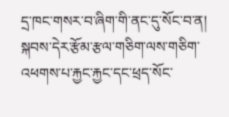དྲ་ཁང་གསར་བ་ཞིག་གི་ནང་དུ་སོང་བ་ན། སྐབས་དེར་རྩོམ་རྩལ་གཅིག་ལས་གཅིག་འཕགས་པ་རྐྱང་རྐྱང་དང་ཕྲད་སོང་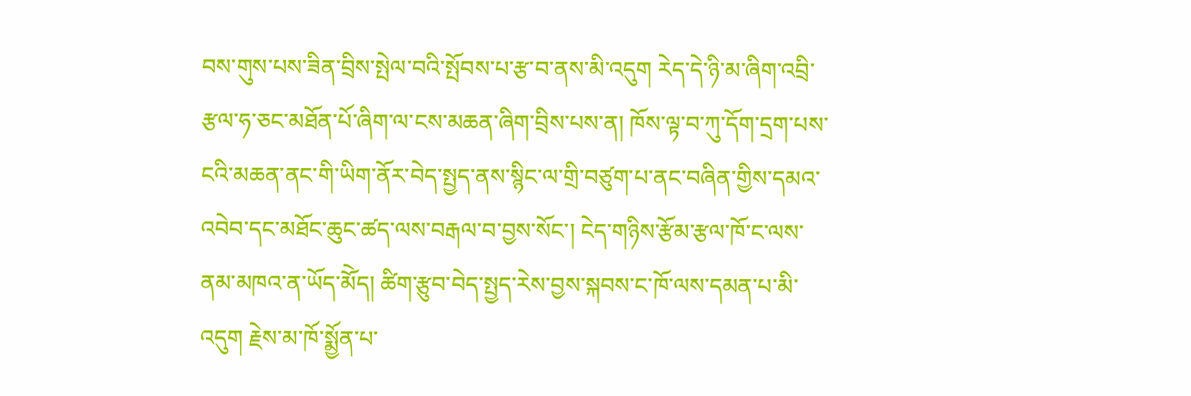བས་གུས་པས་ཟིན་བྲིས་སྤེལ་བའི་སྤོབས་པ་རྩ་བ་ནས་མི་འདུག རེད་དེ་ཉི་མ་ཞིག་འབྲི་རྩལ་ཧ་ཅང་མཐོན་པོ་ཞིག་ལ་ངས་མཆན་ཞིག་བྲིས་པས་ན། ཁོས་ལྟ་བ་ཀུ་དོག་དྲག་པས་ངའི་མཆན་ནང་གི་ཡིག་ནོར་བེད་སྤྱད་ནས་སྙིང་ལ་གྲི་བཙུག་པ་ནང་བཞིན་གྱིས་དམའ་འབེབ་དང་མཐོང་ཆུང་ཚད་ལས་བརྒལ་བ་བྱས་སོང་། ངེད་གཉིས་རྩོམ་རྩལ་ཁོ་ང་ལས་ནམ་མཁའ་ན་ཡོད་མོེད། ཚིག་རྩུབ་བེད་སྤྱད་རེས་བྱས་སྐབས་ང་ཁོ་ལས་དམན་པ་མི་འདུག རྗེས་མ་ཁོ་སྨྱོན་པ་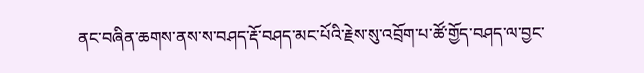ནང་བཞིན་ཆགས་ནས་ས་བཤད་རྡོ་བཤད་མང་པོའི་རྗེས་སུ་འབྲོག་པ་ཚོ་གྱོད་བཤད་ལ་བྱང་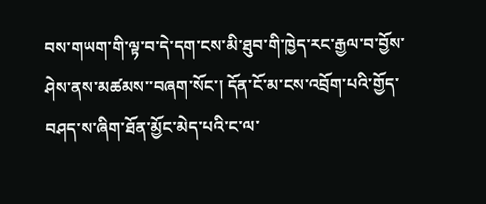བས་གཡག་གི་ལྟ་བ་དེ་དག་ངས་མི་ཐུབ་གི་ཁྱེད་རང་རྒྱལ་བ་བྱོས་ཤེས་ནས་མཚམས་་བཞག་སོང་། དོན་ངོ་མ་ངས་འབྲོག་པའི་གྱོད་བཤད་ས་ཞིག་ཐོན་མྱོང་མེད་པའི་ང་ལ་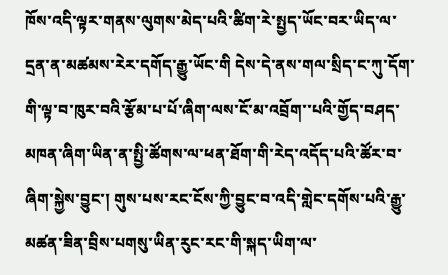ཁོས་འདི་ལྟར་གནས་ལུགས་མེད་པའི་ཚིག་རེ་སྤྱད་ཡོང་བར་ཡིད་ལ་དྲན་ན་མཚམས་རེར་དགོད་རྒྱུ་ཡོང་གི དེས་དེ་ནས་གལ་སྲིད་ང་ཀུ་དོག་གི་ལྟ་བ་ཁུར་བའི་རྩོམ་པ་པོ་ཞིག་ལས་ངོ་མ་འབྲོག་་པའི་གྱོད་བཤད་མཁན་ཞིག་ཡིན་ན་སྤྱི་ཚོགས་ལ་ཕན་ཐོག་གི་རེད་འདོད་པའི་ཚོར་བ་ཞིག་སྐྱེས་བྱུང་། གུས་པས་རང་ངོས་ཀྱི་བྱུང་བ་འདི་གླེང་དགོས་པའི་རྒྱུ་མཚན་ཟིན་བྲིས་པགསུ་ཡིན་རུང་རང་གི་སྐད་ཡིག་ལ་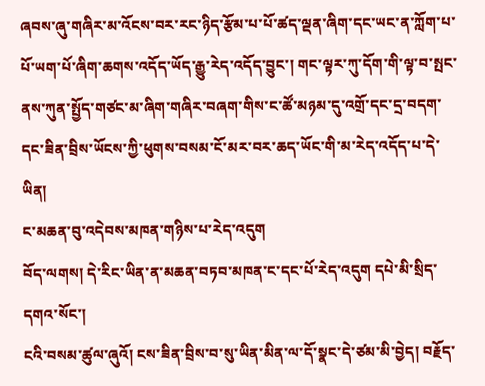ཞབས་ཞུ་གཞིར་མ་འོངས་བར་རང་ཉིད་རྩོམ་པ་པོ་ཚད་ལྡན་ཞིག་དང་ཡང་ན་ཀློག་པ་པོ་ཡག་པོ་ཞིག་ཆགས་འདོད་ཡོད་རྒྱུ་རེད་འདོད་བྱུང་། གང་ལྟར་ཀུ་དོག་གི་ལྟ་བ་སྤང་ནས་ཀུན་སྤྱོད་གཙང་མ་ཞིག་གཞིར་བཞག་གིས་ང་ཚོ་མཉམ་དུ་འགྲོ་དང་དྲ་བདག་དང་ཟིན་བྲིས་ཡོངས་ཀྱི་ཕུགས་བསམ་ངོ་མར་བར་ཆད་ཡོང་གི་མ་རེད་འདོད་པ་དེ་ཡིན།
ང་མཆན་བུ་འདེབས་མཁན་གཉིས་པ་རེད་འདུག
བོད་ལགས། དེ་རིང་ཡིན་ན་མཆན་བཏབ་མཁན་ང་དང་པོ་རེད་འདུག དཔེ་མི་སྲིད་དགའ་སོང་།
ངའི་བསམ་ཚུལ་ཞུའོ། ངས་ཟིན་བྲིས་བ་སུ་ཡིན་མིན་ལ་དོ་སྣང་དེ་ཙམ་མི་བྱེད། བརྗོད་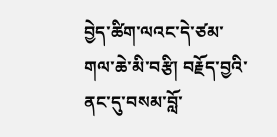བྱེད་ཚིག་ལའང་དེ་ཙམ་གལ་ཆེ་མི་བརྩི། བརྗོད་བྱའི་ནང་དུ་བསམ་བློ་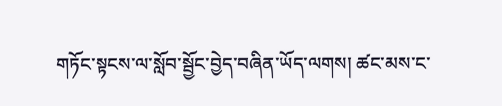གཏོང་སྟངས་ལ་སློབ་སྦྱོང་བྱེད་བཞིན་ཡོད་ལགས། ཚང་མས་ང་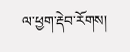ལ་ཕྱག་རྡེབ་རོགས།